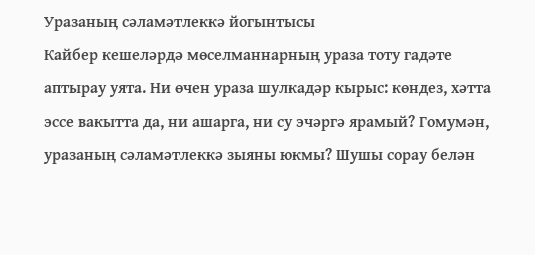Уразаның сәламәтлеккә йогынтысы
Кайбер кешеләрдә мөселманнарның ураза тоту гадәте аптырау уята. Ни өчен ураза шулкадәр кырыс: көндез, хәтта эссе вакытта да, ни ашарга, ни су эчәргә ярамый? Гомумән, уразаның сәламәтлеккә зыяны юкмы? Шушы сорау белән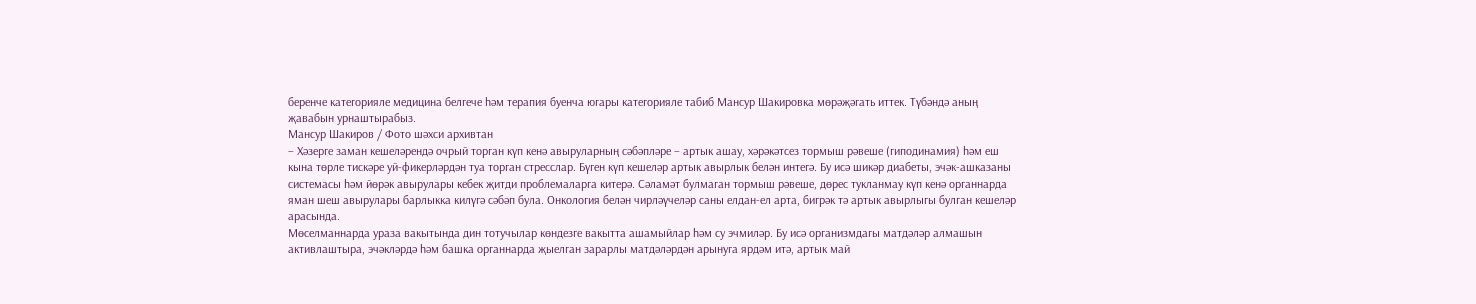беренче категорияле медицина белгече һәм терапия буенча югары категорияле табиб Мансур Шакировка мөрәҗәгать иттек. Түбәндә аның җавабын урнаштырабыз.
Мансур Шакиров / Фото шәхси архивтан
– Хәзерге заман кешеләрендә очрый торган күп кенә авыруларның сәбәпләре – артык ашау, хәрәкәтсез тормыш рәвеше (гиподинамия) һәм еш кына төрле тискәре уй-фикерләрдән туа торган стресслар. Бүген күп кешеләр артык авырлык белән интегә. Бу исә шикәр диабеты, эчәк-ашказаны системасы һәм йөрәк авырулары кебек җитди проблемаларга китерә. Сәламәт булмаган тормыш рәвеше, дөрес тукланмау күп кенә органнарда яман шеш авырулары барлыкка килүгә сәбәп була. Онкология белән чирләүчеләр саны елдан-ел арта, бигрәк тә артык авырлыгы булган кешеләр арасында.
Мөселманнарда ураза вакытында дин тотучылар көндезге вакытта ашамыйлар һәм су эчмиләр. Бу исә организмдагы матдәләр алмашын активлаштыра, эчәкләрдә һәм башка органнарда җыелган зарарлы матдәләрдән арынуга ярдәм итә, артык май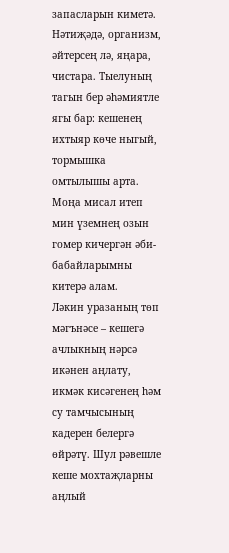запасларын киметә. Нәтиҗәдә, организм, әйтерсең лә, яңара, чистара. Тыелуның тагын бер әһәмиятле ягы бар: кешенең ихтыяр көче ныгый, тормышка омтылышы арта. Моңа мисал итеп мин үземнең озын гомер кичергән әби-бабайларымны китерә алам.
Ләкин уразаның төп мәгънәсе – кешегә ачлыкның нәрсә икәнен аңлату, икмәк кисәгенең һәм су тамчысының кадерен белергә өйрәтү. Шул рәвешле кеше мохтаҗларны аңлый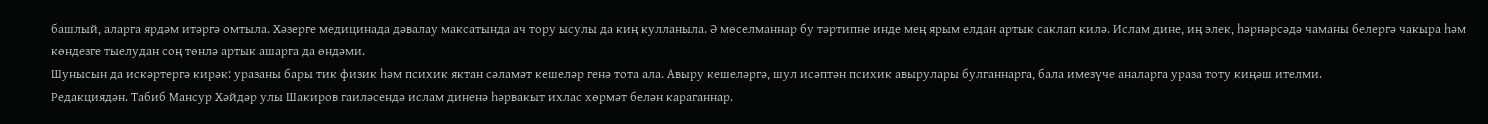башлый, аларга ярдәм итәргә омтыла. Хәзерге медицинада дәвалау максатында ач тору ысулы да киң кулланыла. Ә мөселманнар бу тәртипне инде мең ярым елдан артык саклап килә. Ислам дине, иң элек, һәрнәрсәдә чаманы белергә чакыра һәм көндезге тыелудан соң төнлә артык ашарга да өндәми.
Шунысын да искәртергә кирәк: уразаны бары тик физик һәм психик яктан сәламәт кешеләр генә тота ала. Авыру кешеләргә, шул исәптән психик авырулары булганнарга, бала имезүче аналарга ураза тоту киңәш ителми.
Редакциядән. Табиб Мансур Хәйдәр улы Шакиров гаиләсендә ислам диненә һәрвакыт ихлас хөрмәт белән караганнар.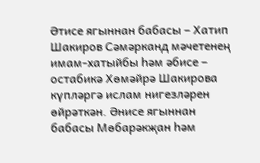Әтисе ягыннан бабасы – Хатип Шакиров Сәмәрканд мәчетенең имам-хатыйбы һәм әбисе – остабикә Хөмәйрә Шакирова күпләргә ислам нигезләрен өйрәткән. Әнисе ягыннан бабасы Мөбарәкҗан һәм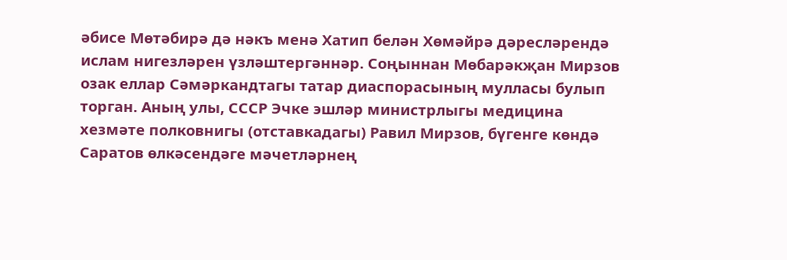әбисе Мөтәбирә дә нәкъ менә Хатип белән Хөмәйрә дәресләрендә ислам нигезләрен үзләштергәннәр. Соңыннан Мөбарәкҗан Мирзов озак еллар Сәмәркандтагы татар диаспорасының мулласы булып торган. Аның улы, СССР Эчке эшләр министрлыгы медицина хезмәте полковнигы (отставкадагы) Равил Мирзов, бүгенге көндә Саратов өлкәсендәге мәчетләрнең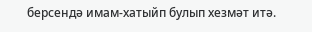берсендә имам-хатыйп булып хезмәт итә.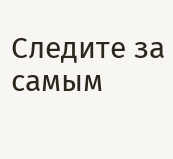Следите за самым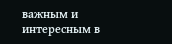важным и интересным в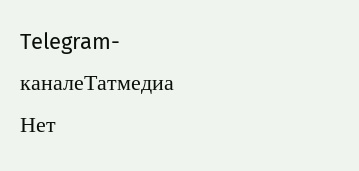Telegram-каналеТатмедиа
Нет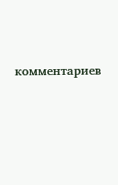комментариев